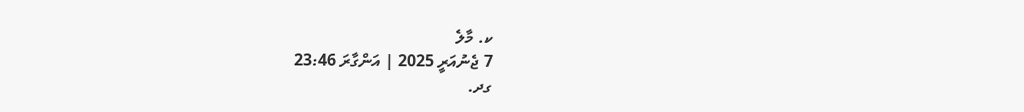ކ. މާލެ
7 ޖެނުއަރީ 2025 | އަންގާރަ 23:46
ގދ.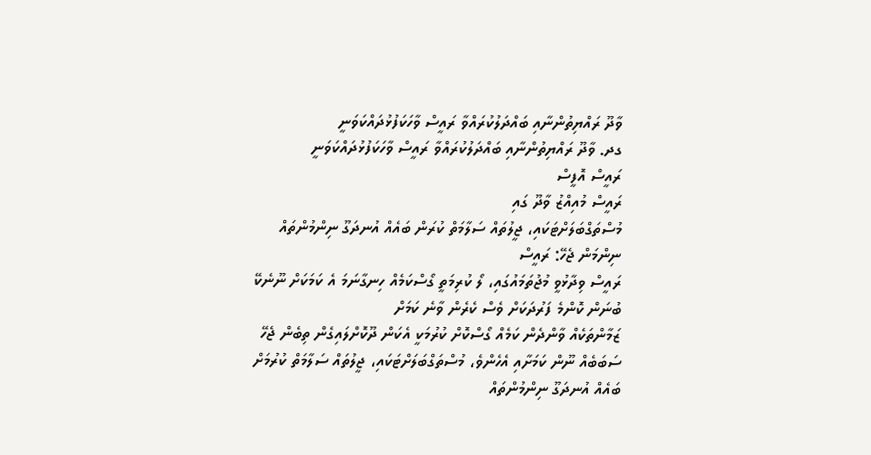ވާދޫ ރައްޔިތުންނާއި ބައްދަލުކުރައްވާ ރައީސް ވާހަކަފުޅުދައްކަވަނީ
ގދ. ވާދޫ ރައްޔިތުންނާއި ބައްދަލުކުރައްވާ ރައީސް ވާހަކަފުޅުދައްކަވަނީ
ރައީސް އޮފީސް
ރައީސް މުއިއްޒު ވާދޫ ގައި
މުސްތަގްބަލަށްޓަކައި، ޖީލުތައް ސަލާމަތް ކުރަން ބައެއް އުނދަގޫ ނިންމުންތައް ނިންމަން ޖެހޭ: ރައީސް
ރައީސް ވިދާޅުވީ މުޖުތަމައުގައި، ލޯ ކުރިމަތީ ގޯސްކަމެއް ހިނގާނަމަ އެ ކަމަކަށް ނޫނެކޭ ބުނަން ކޮންމެ ފަރުދަކަށް ވެސް ކެރެން ވާނެ ކަމަށް
ޒަމާންތަކެއް ވާންދެން ކަމެއް ގޯސްކޮށް ކުރުމަކީ އެކަން ދޫކޮށްލައިގެން ތިބެން ޖެހޭ ސަބަބެއް ނޫން ކަމަށާއި އެހެންވެ، މުސްތަގްބަލަށްޓަކައި، ޖީލުތައް ސަލާމަތް ކުރުމަށް ބައެއް އުނދަގޫ ނިންމުންތައް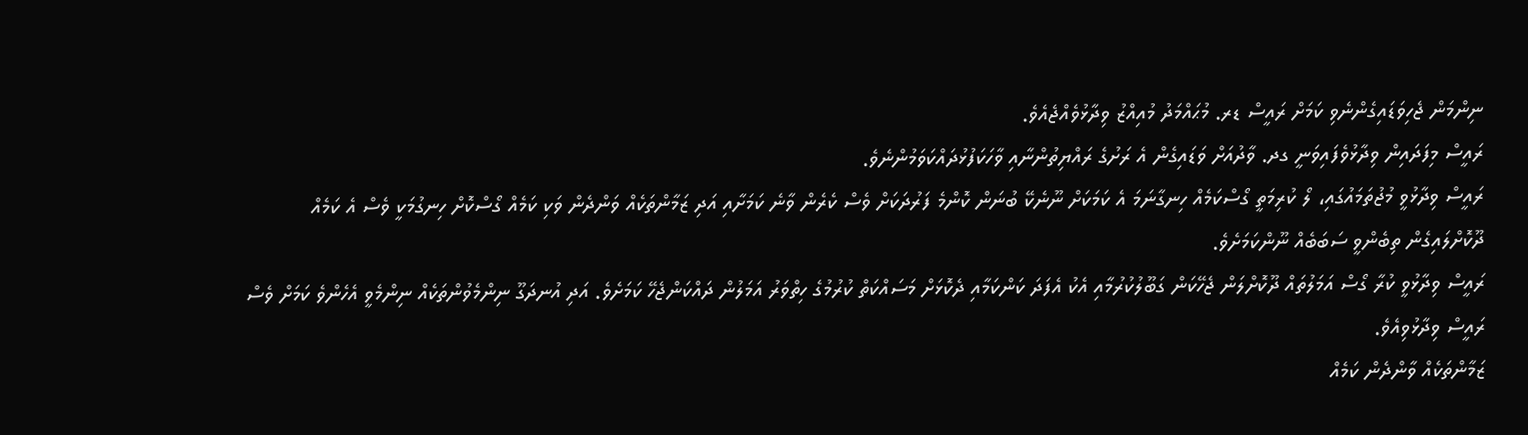ނިންމަން ޖެހިވަޑައިގެންނެވި ކަމަށް ރައީސް ޑރ. މުޙައްމަދު މުއިއްޒު ވިދާޅުވެއްޖެއެވެ.
ރައީސް މިފަދައިން ވިދާޅުވެފައިވަނީ ގދ. ވާދުއަށް ވަޑައިގެން އެ ރަށުގެ ރައްޔިތުންނާއި ވާހަކަފުޅުދައްކަވަމުންނެވެ.
ރައީސް ވިދާޅުވީ މުޖުތަމައުގައި، ލޯ ކުރިމަތީ ގޯސްކަމެއް ހިނގާނަމަ އެ ކަމަކަށް ނޫނެކޭ ބުނަން ކޮންމެ ފަރުދަކަށް ވެސް ކެރެން ވާނެ ކަމަށާއި އަދި ޒަމާންތަކެއް ވަންދެން ވަކި ކަމެއް ގޯސްކޮށް ހިނގުމަކީ ވެސް އެ ކަމެއް ދޫކޮށްލައިގެން ތިބެންވީ ސަބަބެއް ނޫންކަމަށެވެ.
ރައީސް ވިދާޅުވީ ކުރާ ގޯސް އަމަލުތައް ދޫކޮށްލަން ޖެހޭކަން ގަބޫލުކުރުމާއި އެކު އެފަދަ ކަންކަމާއި ދެކޮޅަށް މަސައްކަތް ކުރުމުގެ ހިތްވަރު އަމަލުން ދައްކަންޖެހޭ ކަމަށެވެ. އަދި އުނދަގޫ ނިންމެވުންތަކެއް ނިންމެވީ އެހެންވެ ކަމަށް ވެސް ރައީސް ވިދާޅުވިއެވެ.
ޒަމާންތަކެއް ވާންދެން ކަމެއް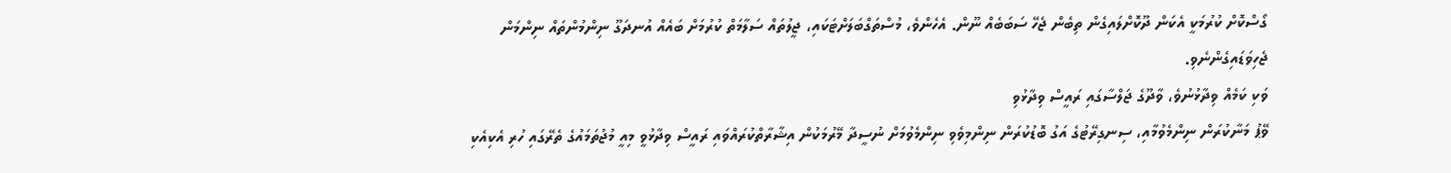ގޯސްކޮށް ކުރުމަކީ އެކަން ދޫކޮށްލައިގެން ތިބެން ޖެހޭ ސަބަބެއް ނޫން. އެހެންވެ، މުސްތަގްބަލަށްޓަކައި، ޖީލުތައް ސަލާމަތް ކުރުމަށް ބައެއް އުނދަގޫ ނިންމުންތައް ނިންމަން ޖެހިވަޑައިގެންނެވި.
ވަކި ކަމެއް ވިދާޅުނުވެ، ވާދޫގެ ޖަލްސާގައި ރައީސް ވިދާޅުވި
ވޭޕު މަނާކުރަން ނިންމެވުމާއި، ސިނގިރޭޓުގެ އަގު ބޮޑުކުރަން ނިންމިވެވި ނިންމެވުމަށް ނުސީދާ މޭރުމަކުން އިޝާރާތްކުރައްވައި ރައީސް ވިދާޅުވީ މިއީ މުޖުތަމައުގެ ތެރޭގައި ހުރި އެކިއެކި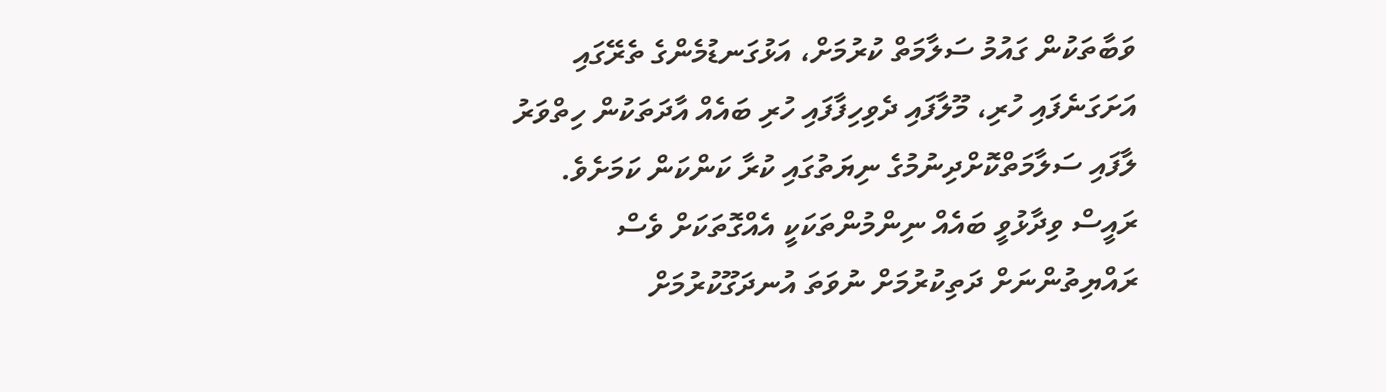ވަބާތަކުން ގައުމު ސަލާމަތް ކުރުމަށް، އަޅުގަނޑުމެންގެ ތެރޭގައި އަށަގަނެފައި ހުރި، މޫލާފައި ދެވިހިފާފައި ހުރި ބައެއް އާދަތަކުން ހިތްވަރު ލާފައި ސަލާމަތްކޮށްދިނުމުގެ ނިޔަތުގައި ކުރާ ކަންކަން ކަމަށެވެ.
ރައީސް ވިދާޅުވީ ބައެއް ނިންމުންތަކަކީ އެއްގޮތަކަށް ވެސް ރައްޔިތުންނަށް ދަތިކުރުމަށް ނުވަތަ އުނދަގޫކުރުމަށް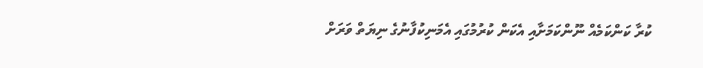ކުރާ ކަންކަމެއް ނޫންކަމަށާއި އެކަން ކުރުމުގައި އެމަނިކުފާނުގެ ނިޔަތް ވަރަށް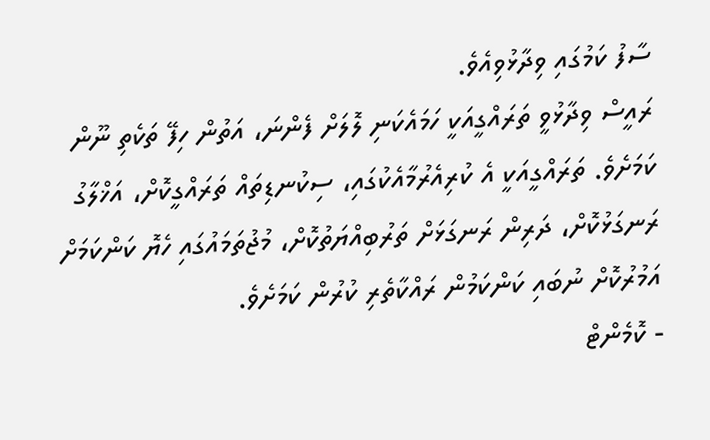ސާފު ކަމުގައި ވިދާޅުވިއެވެ.
ރައީސް ވިދާޅުވީ ތަރައްގީއަކީ ހަމައެކަނި ލޮލަށް ފެންނަ، އަތުން ހިފޭ ތަކެތި ނޫން ކަމަށެވެ. ތަރައްގީއަކީ އެ ކުރިއެރުމާއެކުގައި، ސިކުނޑިތައް ތަރައްގީކޮށް، އަޚްލާގު ރަނގަޅުކޮށް، ދަރިން ރަނގަޅަށް ތަރުބިއްޔަތުކޮށް، މުޖުތަމައުގައި ހެޔޮ ކަންކަމަށް އަމުރުކޮށް ނުބައި ކަންކަމުން ރައްކާތެރި ކުރުން ކަމަށެވެ.
- ކޮމެންޓް